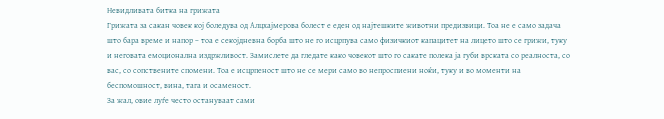Невидливата битка на грижата
Грижата за сакан човек кој боледува од Алцхајмерова болест е еден од најтешките животни предизвици. Тоа не е само задача што бара време и напор – тоа е секојдневна борба што не го исцрпува само физичкиот капацитет на лицето што се грижи, туку и неговата емоционална издржливост. Замислете да гледате како човекот што го сакате полека ја губи врската со реалноста, со вас, со сопствените спомени. Тоа е исцрпеност што не се мери само во непроспиени ноќи, туку и во моменти на беспомошност, вина, тага и осаменост.
За жал, овие луѓе често остануваат сами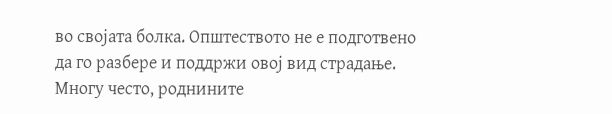во својата болка. Општеството не е подготвено да го разбере и поддржи овој вид страдање. Многу често, роднините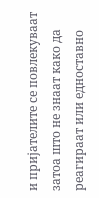и пријателите се повлекуваат затоа што не знаат како да реагираат или едноставно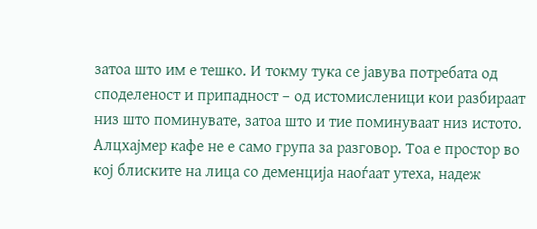затоа што им е тешко. И токму тука се јавува потребата од споделеност и припадност – од истомисленици кои разбираат низ што поминувате, затоа што и тие поминуваат низ истото.
Алцхајмер кафе не е само група за разговор. Тоа е простор во кој блиските на лица со деменција наоѓаат утеха, надеж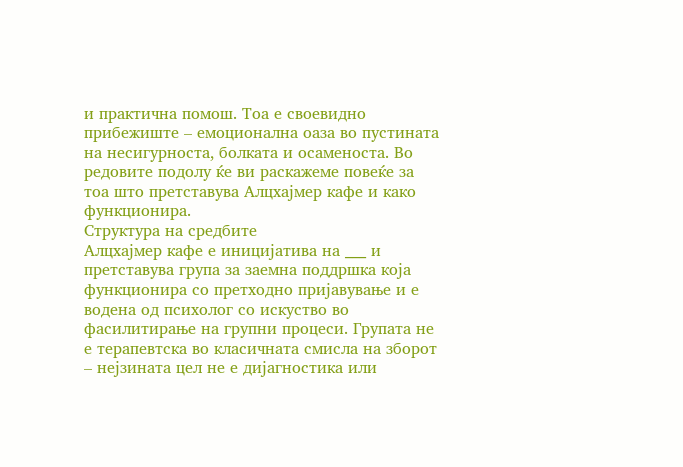и практична помош. Тоа е своевидно прибежиште – емоционална оаза во пустината на несигурноста, болката и осаменоста. Во редовите подолу ќе ви раскажеме повеќе за тоа што претставува Алцхајмер кафе и како функционира.
Структура на средбите
Алцхајмер кафе е иницијатива на ___ и претставува група за заемна поддршка која функционира со претходно пријавување и е водена од психолог со искуство во фасилитирање на групни процеси. Групата не е терапевтска во класичната смисла на зборот – нејзината цел не е дијагностика или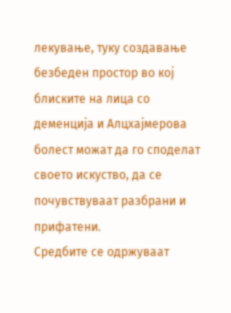лекување, туку создавање безбеден простор во кој блиските на лица со деменција и Алцхајмерова болест можат да го споделат своето искуство, да се почувствуваат разбрани и прифатени.
Средбите се одржуваат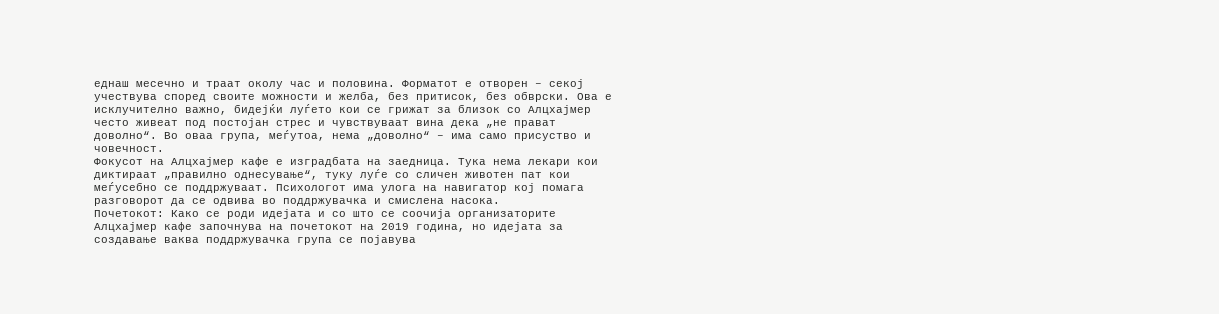еднаш месечно и траат околу час и половина. Форматот е отворен – секој учествува според своите можности и желба, без притисок, без обврски. Ова е исклучително важно, бидејќи луѓето кои се грижат за близок со Алцхајмер често живеат под постојан стрес и чувствуваат вина дека „не прават доволно“. Во оваа група, меѓутоа, нема „доволно“ – има само присуство и човечност.
Фокусот на Алцхајмер кафе е изградбата на заедница. Тука нема лекари кои диктираат „правилно однесување“, туку луѓе со сличен животен пат кои меѓусебно се поддржуваат. Психологот има улога на навигатор кој помага разговорот да се одвива во поддржувачка и смислена насока.
Почетокот: Како се роди идејата и со што се соочија организаторите
Алцхајмер кафе започнува на почетокот на 2019 година, но идејата за создавање ваква поддржувачка група се појавува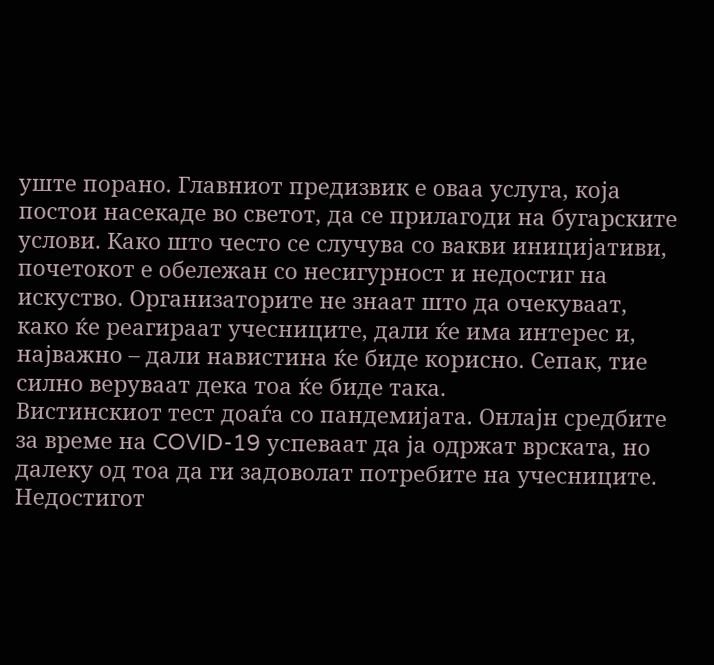уште порано. Главниот предизвик е оваа услуга, која постои насекаде во светот, да се прилагоди на бугарските услови. Како што често се случува со вакви иницијативи, почетокот е обележан со несигурност и недостиг на искуство. Организаторите не знаат што да очекуваат, како ќе реагираат учесниците, дали ќе има интерес и, најважно – дали навистина ќе биде корисно. Сепак, тие силно веруваат дека тоа ќе биде така.
Вистинскиот тест доаѓа со пандемијата. Онлајн средбите за време на COVID-19 успеваат да ја одржат врската, но далеку од тоа да ги задоволат потребите на учесниците. Недостигот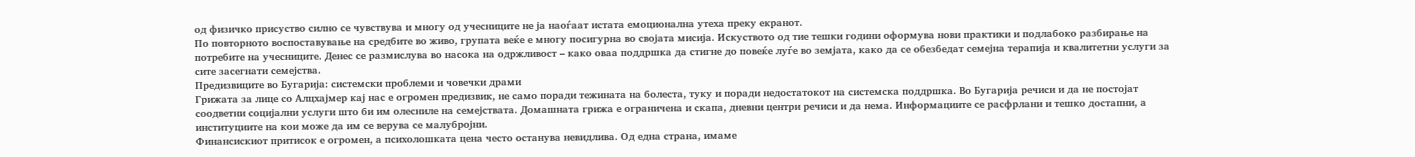од физичко присуство силно се чувствува и многу од учесниците не ја наоѓаат истата емоционална утеха преку екранот.
По повторното воспоставување на средбите во живо, групата веќе е многу посигурна во својата мисија. Искуството од тие тешки години оформува нови практики и подлабоко разбирање на потребите на учесниците. Денес се размислува во насока на одржливост – како оваа поддршка да стигне до повеќе луѓе во земјата, како да се обезбедат семејна терапија и квалитетни услуги за сите засегнати семејства.
Предизвиците во Бугарија: системски проблеми и човечки драми
Грижата за лице со Алцхајмер кај нас е огромен предизвик, не само поради тежината на болеста, туку и поради недостатокот на системска поддршка. Во Бугарија речиси и да не постојат соодветни социјални услуги што би им олесниле на семејствата. Домашната грижа е ограничена и скапа, дневни центри речиси и да нема. Информациите се расфрлани и тешко достапни, а институциите на кои може да им се верува се малубројни.
Финансискиот притисок е огромен, а психолошката цена често останува невидлива. Од една страна, имаме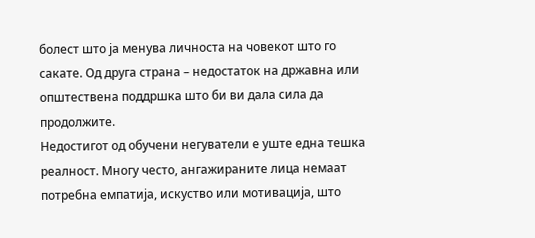болест што ја менува личноста на човекот што го сакате. Од друга страна – недостаток на државна или општествена поддршка што би ви дала сила да продолжите.
Недостигот од обучени негуватели е уште една тешка реалност. Многу често, ангажираните лица немаат потребна емпатија, искуство или мотивација, што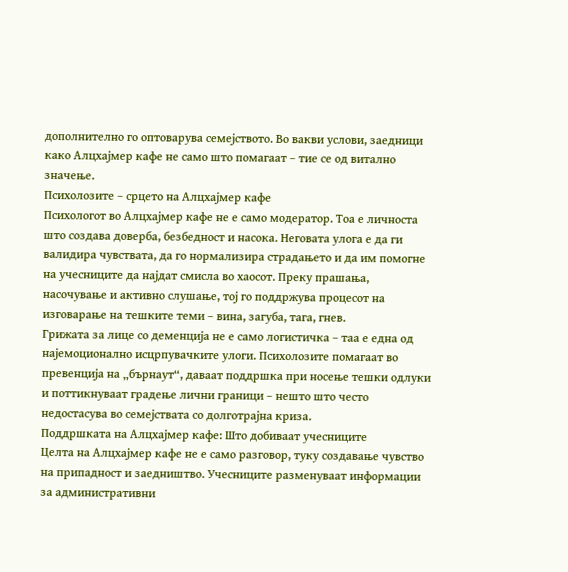дополнително го оптоварува семејството. Во вакви услови, заедници како Алцхајмер кафе не само што помагаат – тие се од витално значење.
Психолозите – срцето на Алцхајмер кафе
Психологот во Алцхајмер кафе не е само модератор. Тоа е личноста што создава доверба, безбедност и насока. Неговата улога е да ги валидира чувствата, да го нормализира страдањето и да им помогне на учесниците да најдат смисла во хаосот. Преку прашања, насочување и активно слушање, тој го поддржува процесот на изговарање на тешките теми – вина, загуба, тага, гнев.
Грижата за лице со деменција не е само логистичка – таа е една од најемоционално исцрпувачките улоги. Психолозите помагаат во превенција на „бърнаут“, даваат поддршка при носење тешки одлуки и поттикнуваат градење лични граници – нешто што често недостасува во семејствата со долготрајна криза.
Поддршката на Алцхајмер кафе: Што добиваат учесниците
Целта на Алцхајмер кафе не е само разговор, туку создавање чувство на припадност и заедништво. Учесниците разменуваат информации за административни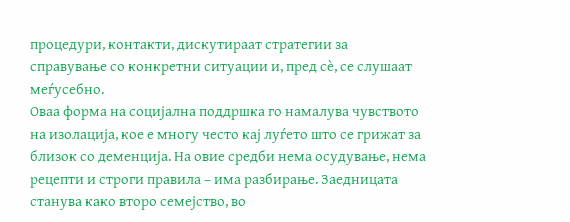процедури, контакти, дискутираат стратегии за справување со конкретни ситуации и, пред сè, се слушаат меѓусебно.
Оваа форма на социјална поддршка го намалува чувството на изолација, кое е многу често кај луѓето што се грижат за близок со деменција. На овие средби нема осудување, нема рецепти и строги правила – има разбирање. Заедницата станува како второ семејство, во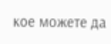кое можете да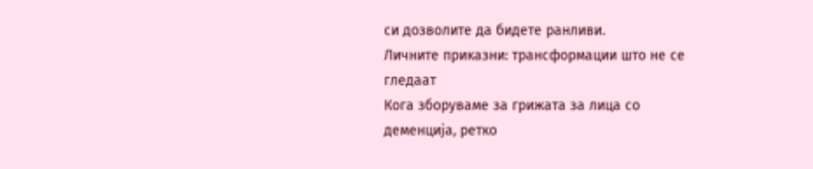си дозволите да бидете ранливи.
Личните приказни: трансформации што не се гледаат
Кога зборуваме за грижата за лица со деменција, ретко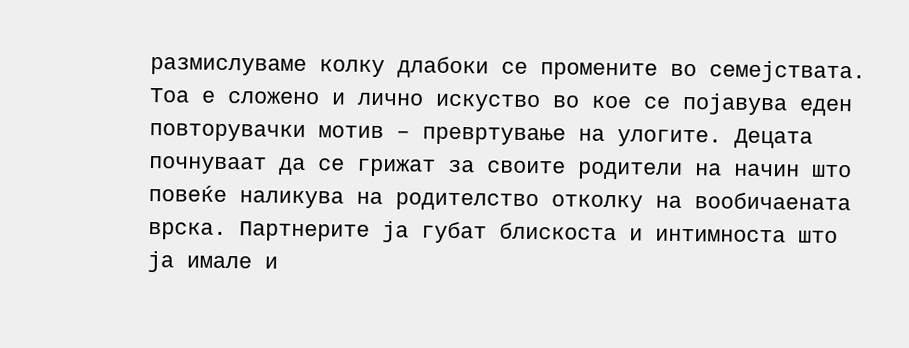размислуваме колку длабоки се промените во семејствата. Тоа е сложено и лично искуство во кое се појавува еден повторувачки мотив – превртување на улогите. Децата почнуваат да се грижат за своите родители на начин што повеќе наликува на родителство отколку на вообичаената врска. Партнерите ја губат блискоста и интимноста што ја имале и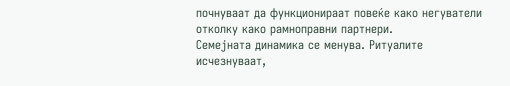почнуваат да функционираат повеќе како негуватели отколку како рамноправни партнери.
Семејната динамика се менува. Ритуалите исчезнуваат,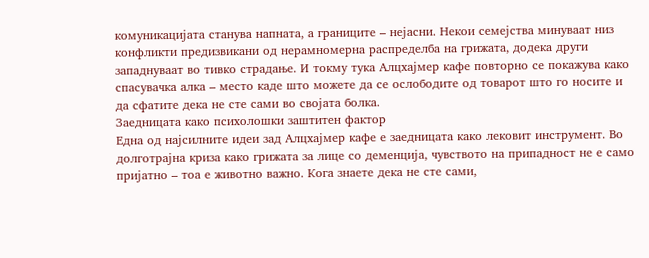комуникацијата станува напната, а границите – нејасни. Некои семејства минуваат низ конфликти предизвикани од нерамномерна распределба на грижата, додека други западнуваат во тивко страдање. И токму тука Алцхајмер кафе повторно се покажува како спасувачка алка – место каде што можете да се ослободите од товарот што го носите и да сфатите дека не сте сами во својата болка.
Заедницата како психолошки заштитен фактор
Една од најсилните идеи зад Алцхајмер кафе е заедницата како лековит инструмент. Во долготрајна криза како грижата за лице со деменција, чувството на припадност не е само пријатно – тоа е животно важно. Кога знаете дека не сте сами,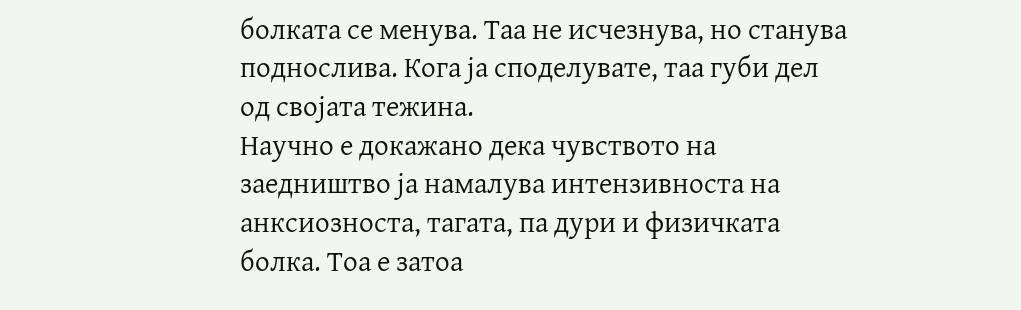болката се менува. Таа не исчезнува, но станува поднослива. Кога ја споделувате, таа губи дел од својата тежина.
Научно е докажано дека чувството на заедништво ја намалува интензивноста на анксиозноста, тагата, па дури и физичката болка. Тоа е затоа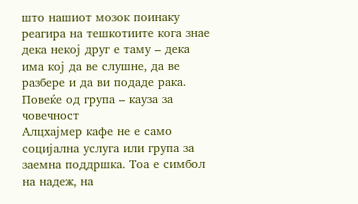што нашиот мозок поинаку реагира на тешкотиите кога знае дека некој друг е таму – дека има кој да ве слушне, да ве разбере и да ви подаде рака.
Повеќе од група – кауза за човечност
Алцхајмер кафе не е само социјална услуга или група за заемна поддршка. Тоа е симбол на надеж, на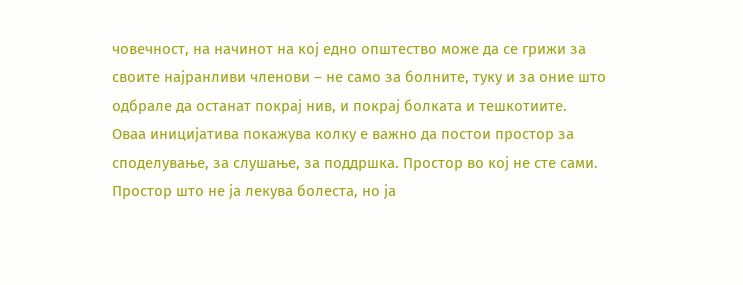човечност, на начинот на кој едно општество може да се грижи за своите најранливи членови – не само за болните, туку и за оние што одбрале да останат покрај нив, и покрај болката и тешкотиите.
Оваа иницијатива покажува колку е важно да постои простор за споделување, за слушање, за поддршка. Простор во кој не сте сами. Простор што не ја лекува болеста, но ја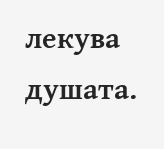лекува душата.